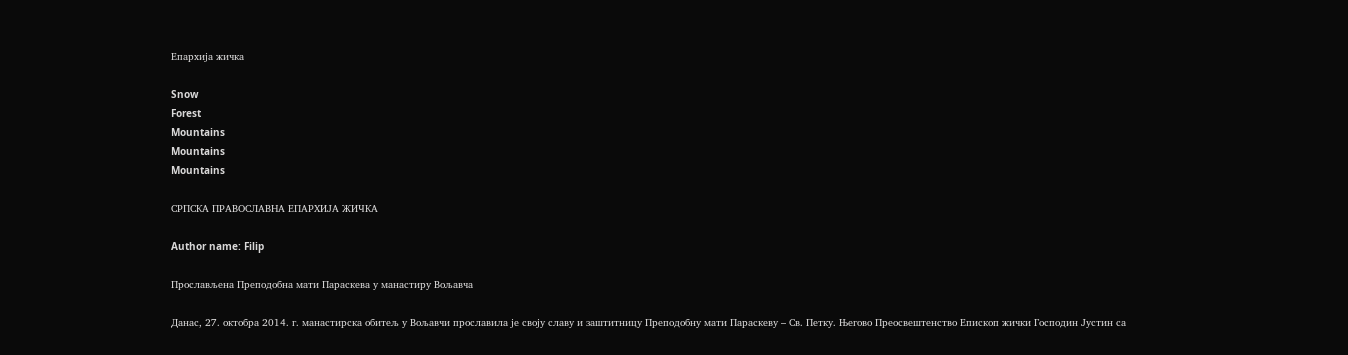Епархија жичка

Snow
Forest
Mountains
Mountains
Mountains

СРПСКА ПРАВОСЛАВНА ЕПАРХИЈА ЖИЧКА

Author name: Filip

Прослављена Преподобна мати Параскева у манастиру Вољавча

Данас, 27. октобра 2014. г. манастирска обитељ у Вољавчи прославила је своју славу и заштитницу Преподобну мати Параскеву – Св. Петку. Његово Преосвештенство Епископ жички Господин Јустин са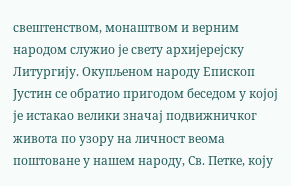свештенством, монаштвом и верним народом служио је свету архијерејску Литургију. Окупљеном народу Епископ Јустин се обратио пригодом беседом у којој је истакао велики значај подвижничког живота по узору на личност веома поштоване у нашем народу, Св. Петке, коју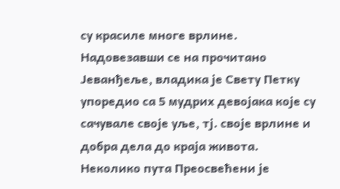су красиле многе врлине.   Надовезавши се на прочитано Јеванђеље, владика је Свету Петку упоредио са 5 мудрих девојака које су сачувале своје уље, тј. своје врлине и добра дела до краја живота. Неколико пута Преосвећени је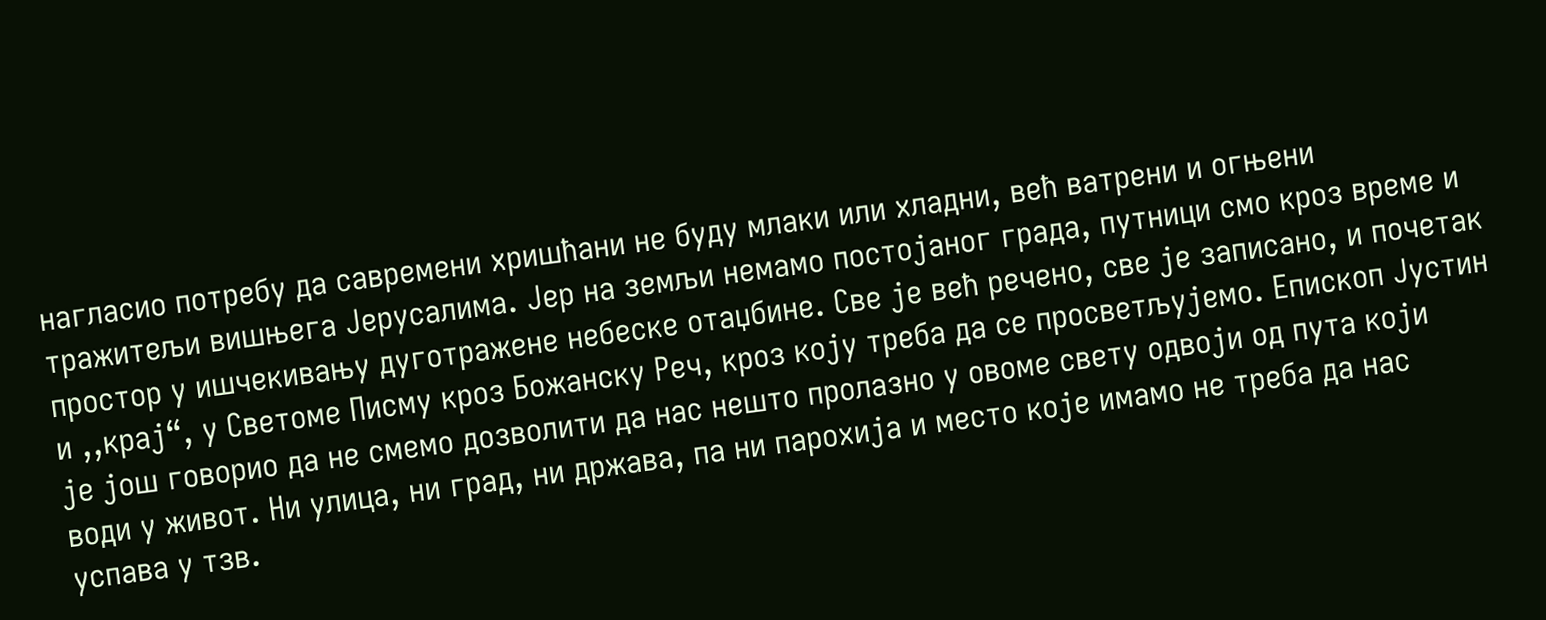нагласио потребу да савремени хришћани не буду млаки или хладни, већ ватрени и огњени тражитељи вишњега Јерусалима. Јер на земљи немамо постојаног града, путници смо кроз време и простор у ишчекивању дуготражене небеске отаџбине. Све је већ речено, све је записано, и почетак и ,,крај“, у Светоме Писму кроз Божанску Реч, кроз коју треба да се просветљујемо. Епископ Јустин је још говорио да не смемо дозволити да нас нешто пролазно у овоме свету одвоји од пута који води у живот. Ни улица, ни град, ни држава, па ни парохија и место које имамо не треба да нас успава у тзв.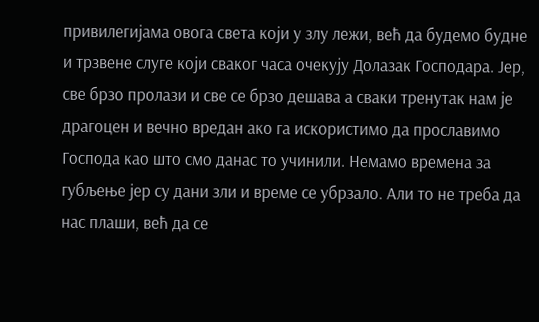привилегијама овога света који у злу лежи, већ да будемо будне и трзвене слуге који сваког часа очекују Долазак Господара. Јер, све брзо пролази и све се брзо дешава а сваки тренутак нам је драгоцен и вечно вредан ако га искористимо да прославимо Господа као што смо данас то учинили. Немамо времена за губљење јер су дани зли и време се убрзало. Али то не треба да нас плаши, већ да се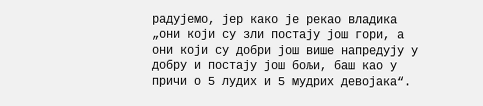радујемо, јер како је рекао владика „они који су зли постају још гори, а они који су добри још више напредују у добру и постају још бољи, баш као у причи о 5 лудих и 5 мудрих девојака“.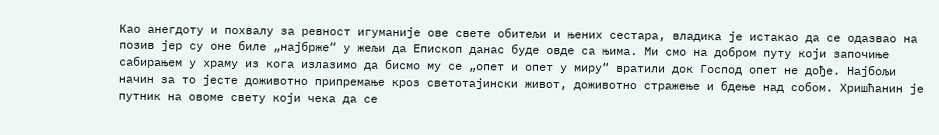Као анегдоту и похвалу за ревност игуманије ове свете обитељи и њених сестара, владика је истакао да се одазвао на позив јер су оне биле „најбрже“ у жељи да Епископ данас буде овде са њима. Ми смо на добром путу који започиње сабирањем у храму из кога излазимо да бисмо му се „опет и опет у миру“ вратили док Господ опет не дође. Најбољи начин за то јесте доживотно припремање кроз светотајински живот, доживотно стражење и бдење над собом. Хришћанин је путник на овоме свету који чека да се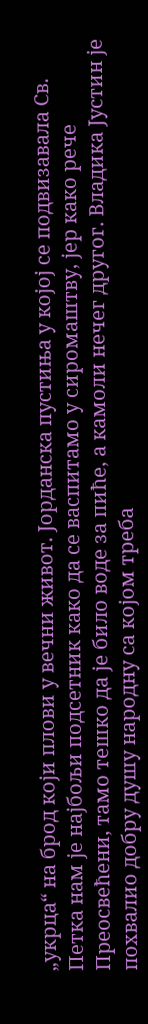„укрца“ на брод који плови у вечни живот. Јорданска пустиња у којој се подвизавала Св. Петка нам је најбољи подсетник како да се васпитамо у сиромаштву, јер како рече Преосвећени, тамо тешко да је било воде за пиће, а камоли нечег другог. Владика Јустин је похвалио добру душу народну са којом треба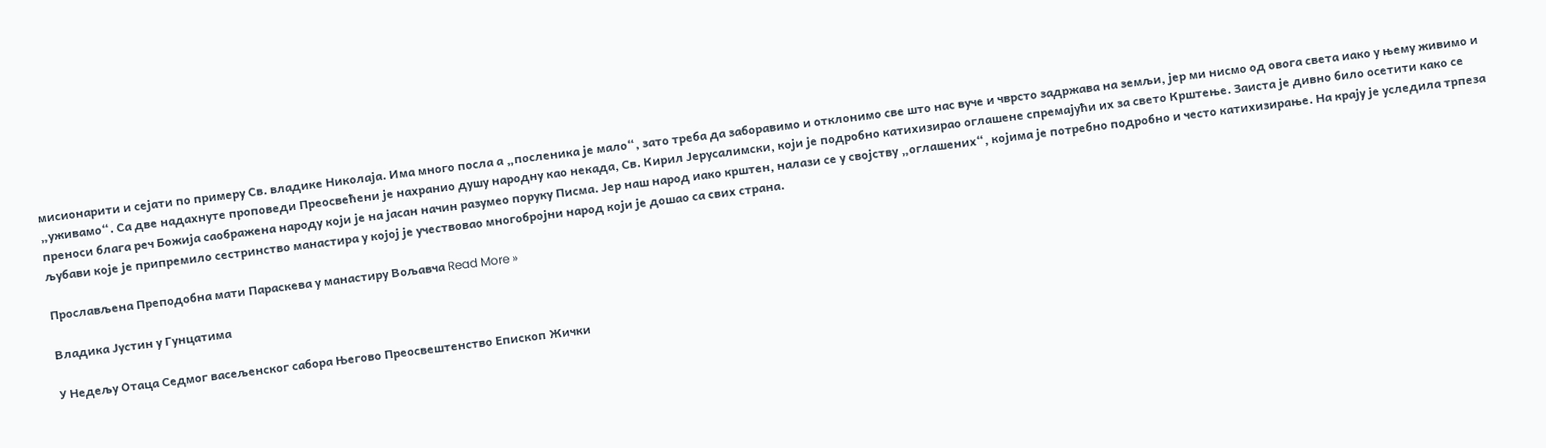мисионарити и сејати по примеру Св. владике Николаја. Има много посла а „посленика је мало“, зато треба да заборавимо и отклонимо све што нас вуче и чврсто задржава на земљи, јер ми нисмо од овога света иако у њему живимо и „уживамо“. Са две надахнуте проповеди Преосвећени је нахранио душу народну као некада, Св. Кирил Јерусалимски, који је подробно катихизирао оглашене спремајући их за свето Крштење. Заиста је дивно било осетити како се преноси блага реч Божија саображена народу који је на јасан начин разумео поруку Писма. Јер наш народ иако крштен, налази се у својству „оглашених“, којима је потребно подробно и често катихизирање. На крају је уследила трпеза љубави које је припремило сестринство манастира у којој је учествовао многобројни народ који је дошао са свих страна.

Прослављена Преподобна мати Параскева у манастиру Вољавча Read More »

Владика Јустин у Гунцатима

У Недељу Отаца Седмог васељенског сабора Његово Преосвештенство Епископ Жички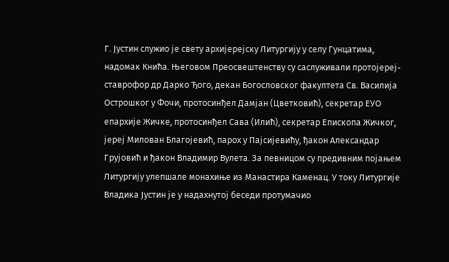Г. Јустин служио је свету архијерејску Литургију у селу Гунцатима, надомак Кнића. Његовом Преосвештенству су саслуживали протојереј-ставрофор др Дарко Ђого, декан Богословског факултета Св. Василија Острошког у Фочи, протосинђел Дамјан (Цветковић), секретар ЕУО епарxије Жичке, протосинђел Сава (Илић), секретар Епископа Жичког, јереј Милован Благојевић, парох у Пајсијевићу, ђакон Александар Грујовић и ђакон Владимир Вулета. За певницом су предивним појањем Литургију улепшале монахиње из Манастира Каменац. У току Литургије Владика Јустин је у надахнутој беседи протумачио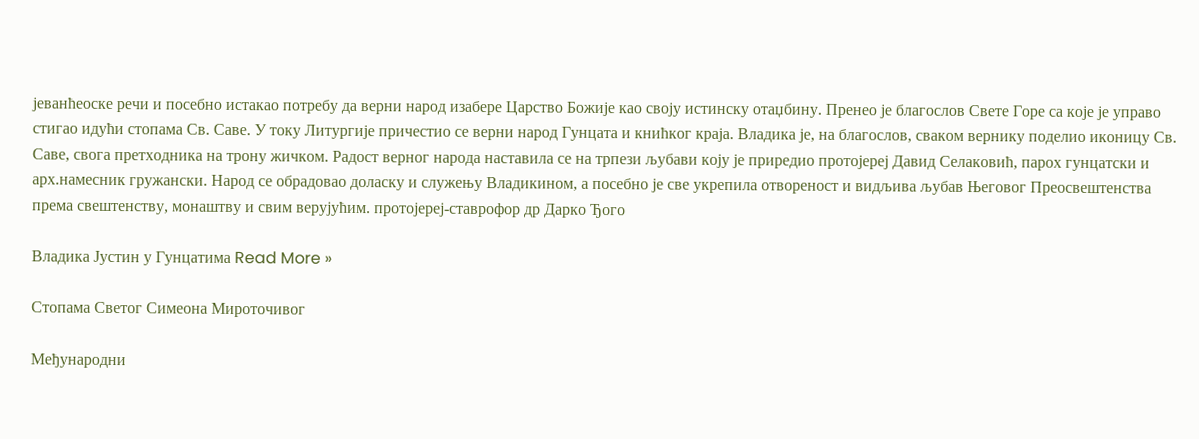јеванћеоске речи и посебно истакао потребу да верни народ изабере Царство Божије као своју истинску отаџбину. Пренео је благослов Свете Горе са које је управо стигао идући стопама Св. Саве. У току Литургије причестио се верни народ Гунцата и книћког краја. Владика је, на благослов, сваком вернику поделио иконицу Св. Саве, свога претходника на трону жичком. Радост верног народа наставила се на трпези љубави коју је приредио протојереј Давид Селаковић, парох гунцатски и арх.намесник гружански. Народ се обрадовао доласку и служењу Владикином, а посебно је све укрепила отвореност и видљива љубав Његовог Преосвештенства према свештенству, монаштву и свим верујућим. протојереј-ставрофор др Дарко Ђого

Владика Јустин у Гунцатима Read More »

Стопама Светог Симеона Мироточивог

Међународни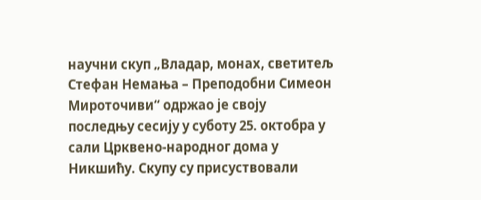научни скуп „Владар, монах, светитељ Стефан Немања – Преподобни Симеон Мироточиви“ одржао је своју последњу сесију у суботу 25. октобра у сали Црквено-народног дома у Никшићу. Скупу су присуствовали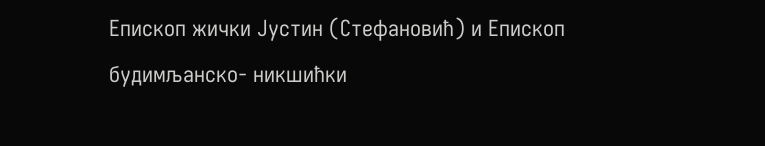Епископ жички Јустин (Стефановић) и Епископ будимљанско- никшићки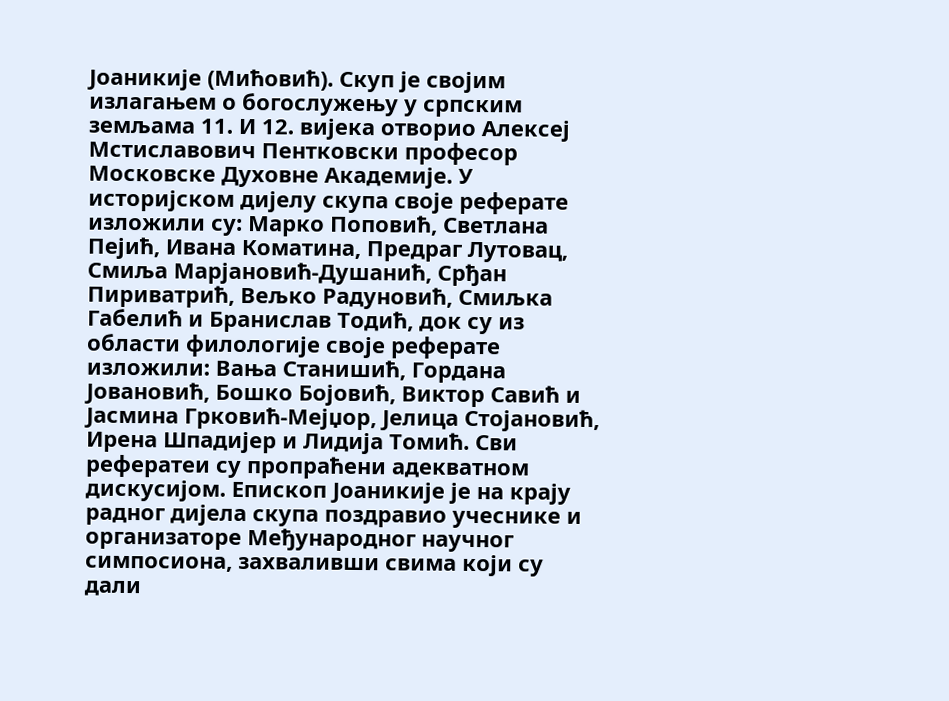Јоаникије (Мићовић). Скуп је својим излагањем о богослужењу у српским земљама 11. И 12. вијека отворио Алексеј Мстиславович Пентковски професор Московске Духовне Академије. У историјском дијелу скупа своје реферате изложили су: Марко Поповић, Светлана Пејић, Ивана Коматина, Предраг Лутовац, Смиља Марјановић-Душанић, Срђан Пириватрић, Вељко Радуновић, Смиљка Габелић и Бранислав Тодић, док су из области филологије своје реферате изложили: Вања Станишић, Гордана Јовановић, Бошко Бојовић, Виктор Савић и Јасмина Грковић-Мејџор, Јелица Стојановић, Ирена Шпадијер и Лидија Томић. Сви рефератеи су пропраћени адекватном дискусијом. Епископ Јоаникије је на крају радног дијела скупа поздравио учеснике и организаторе Међународног научног симпосиона, захваливши свима који су дали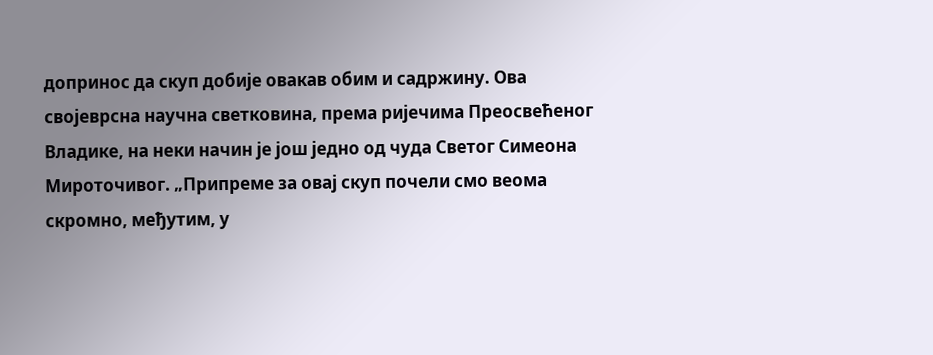допринос да скуп добије овакав обим и садржину. Ова својеврсна научна светковина, према ријечима Преосвећеног Владике, на неки начин је још једно од чуда Светог Симеона Мироточивог. „Припреме за овај скуп почели смо веома скромно, међутим, у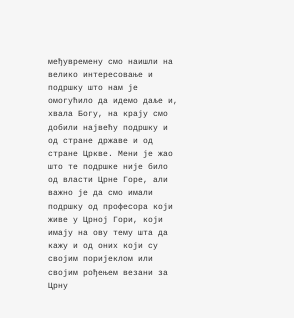међувремену смо наишли на велико интересовање и подршку што нам је омогућило да идемо даље и, хвала Богу, на крају смо добили највећу подршку и од стране државе и од стране Цркве. Мени је жао што те подршке није било од власти Црне Горе, али важно је да смо имали подршку од професора који живе у Црној Гори, који имају на ову тему шта да кажу и од оних који су својим поријеклом или својим рођењем везани за Црну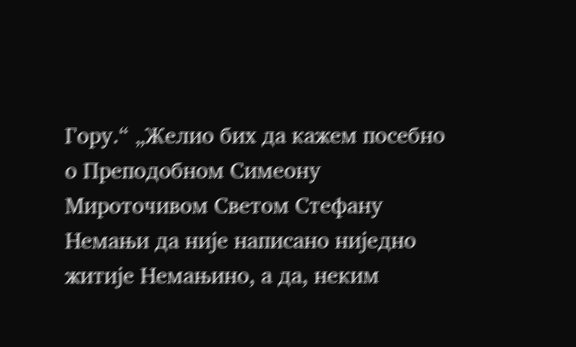Гору.“ „Желио бих да кажем посебно о Преподобном Симеону Мироточивом Светом Стефану Немањи да није написано ниједно житије Немањино, а да, неким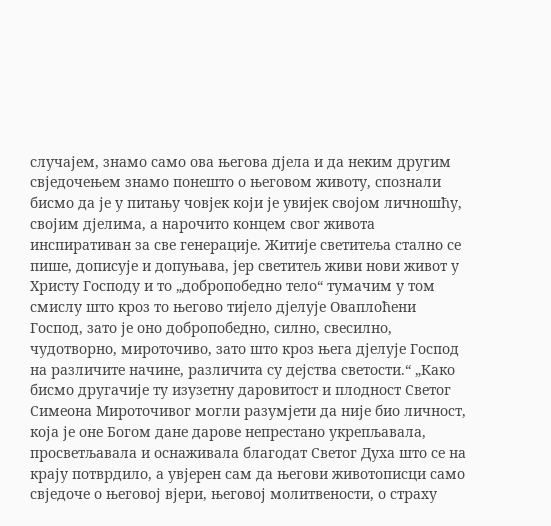случајем, знамо само ова његова дјела и да неким другим свједочењем знамо понешто о његовом животу, спознали бисмо да је у питању човјек који је увијек својом личношћу, својим дјелима, а нарочито концем свог живота инспиративан за све генерације. Житије светитеља стално се пише, дописује и допуњава, јер светитељ живи нови живот у Христу Господу и то „добропобедно тело“ тумачим у том смислу што кроз то његово тијело дјелује Оваплоћени Господ, зато је оно добропобедно, силно, свесилно, чудотворно, мироточиво, зато што кроз њега дјелује Господ на различите начине, различита су дејства светости.“ „Како бисмо другачије ту изузетну даровитост и плодност Светог Симеона Мироточивог могли разумјети да није био личност, која је оне Богом дане дарове непрестано укрепљавала, просветљавала и оснаживала благодат Светог Духа што се на крају потврдило, а увјерен сам да његови животописци само свједоче о његовој вјери, његовој молитвености, о страху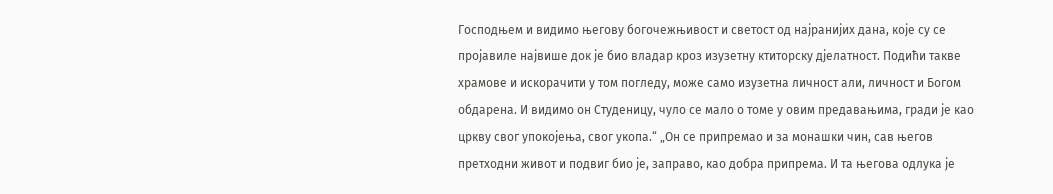Господњем и видимо његову богочежњивост и светост од најранијих дана, које су се пројавиле највише док је био владар кроз изузетну ктиторску дјелатност. Подићи такве храмове и искорачити у том погледу, може само изузетна личност али, личност и Богом обдарена. И видимо он Студеницу, чуло се мало о томе у овим предавањима, гради је као цркву свог упокојења, свог укопа.“ „Он се припремао и за монашки чин, сав његов претходни живот и подвиг био је, заправо, као добра припрема. И та његова одлука је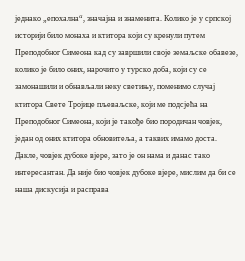једнако „епохална“, значајна и знаменита. Колико је у српској историји било монаха и ктитора који су кренули путем Преподобног Симеона кад су завршили своје земаљске обавезе, колико је било оних, нарочито у турско доба, који су се замонашили и обнављали неку светињу, поменимо случај ктитора Свете Тројице пљеваљске, који ме подсјећа на Преподобног Симеона, који је такође био породичан човјек, један од оних ктитора обновитеља, а таквих имамо доста. Дакле, човјек дубоке вјере, зато је он нама и данас тако интересантан. Да није био човјек дубоке вјере, мислим да би се наша дискусија и расправа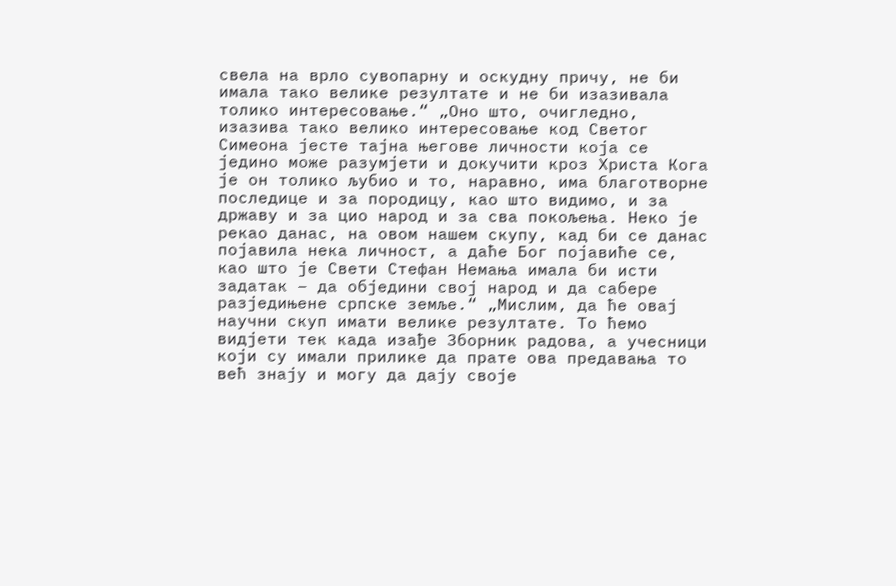свела на врло сувопарну и оскудну причу, не би имала тако велике резултате и не би изазивала толико интересовање.“ „Оно што, очигледно, изазива тако велико интересовање код Светог Симеона јесте тајна његове личности која се једино може разумјети и докучити кроз Христа Кога је он толико љубио и то, наравно, има благотворне последице и за породицу, као што видимо, и за државу и за цио народ и за сва покољења. Неко је рекао данас, на овом нашем скупу, кад би се данас појавила нека личност, а даће Бог појавиће се, као што је Свети Стефан Немања имала би исти задатак – да обједини свој народ и да сабере разједињене српске земље.“ „Мислим, да ће овај научни скуп имати велике резултате. То ћемо видјети тек када изађе Зборник радова, а учесници који су имали прилике да прате ова предавања то већ знају и могу да дају своје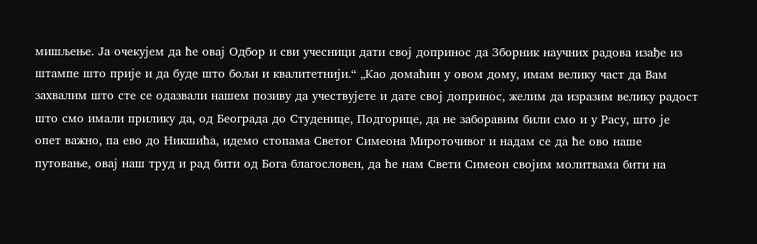мишљење. Ја очекујем да ће овај Одбор и сви учесници дати свој допринос да Зборник научних радова изађе из штампе што прије и да буде што бољи и квалитетнији.“ „Као домаћин у овом дому, имам велику част да Вам захвалим што сте се одазвали нашем позиву да учествујете и дате свој допринос, желим да изразим велику радост што смо имали прилику да, од Београда до Студенице, Подгорице, да не заборавим били смо и у Расу, што је опет важно, па ево до Никшића, идемо стопама Светог Симеона Мироточивог и надам се да ће ово наше путовање, овај наш труд и рад бити од Бога благословен, да ће нам Свети Симеон својим молитвама бити на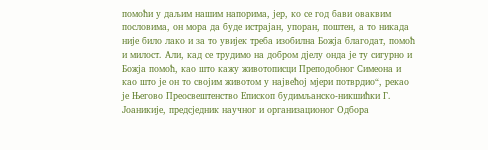помоћи у даљим нашим напорима, јер, ко се год бави оваквим пословима, он мора да буде истрајан, упоран, поштен, а то никада није било лако и за то увијек треба изобилна Божја благодат, помоћ и милост. Али, кад се трудимо на добром дјелу онда је ту сигурно и Божја помоћ, као што кажу животописци Преподобног Симеона и као што је он то својим животом у највећој мјери потврдио“, рекао је Његово Преосвештенство Епископ будимљанско-никшићки Г. Јоаникије, предсједник научног и организационог Одбора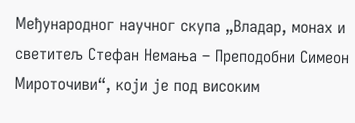Међународног научног скупа „Владар, монах и светитељ Стефан Немања – Преподобни Симеон Мироточиви“, који је под високим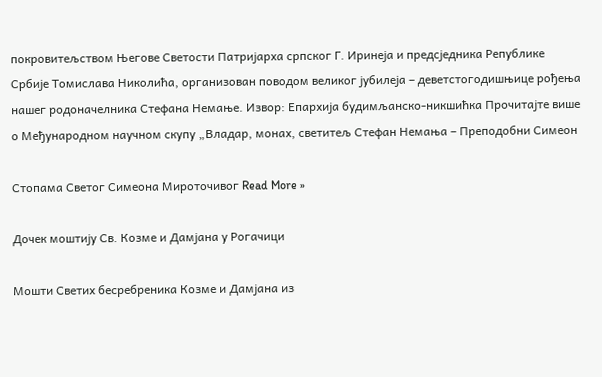покровитељством Његове Светости Патријарха српског Г. Иринеја и предсједника Републике Србије Томислава Николића, организован поводом великог јубилеја – деветстогодишњице рођења нашег родоначелника Стефана Немање. Извор: Епархија будимљанско-никшићка Прочитајте више о Међународном научном скупу „Владар, монах, светитељ Стефан Немања – Преподобни Симеон

Стопама Светог Симеона Мироточивог Read More »

Дочек моштију Св. Козме и Дамјана у Рогачици

Мошти Светих бесребреника Козме и Дамјана из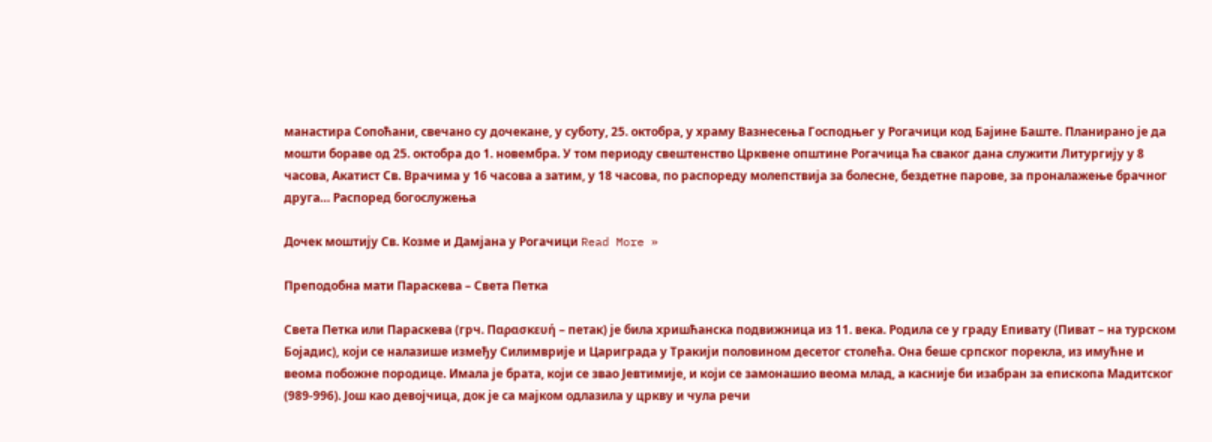манастира Сопоћани, свечано су дочекане, у суботу, 25. октобра, у храму Вазнесења Господњег у Рогачици код Бајине Баште. Планирано је да мошти бораве од 25. октобра до 1. новембра. У том периоду свештенство Црквене општине Рогачица ћа сваког дана служити Литургију у 8 часова, Акатист Св. Врачима у 16 часова а затим, у 18 часова, по распореду молепствија за болесне, бездетне парове, за проналажење брачног друга… Распоред богослужења

Дочек моштију Св. Козме и Дамјана у Рогачици Read More »

Преподобна мати Параскева – Света Петка

Света Петка или Параскева (грч. Παρασκευή – петак) је била хришћанска подвижница из 11. века. Родила се у граду Епивату (Пиват – на турском Бојадис), који се налазише између Силимврије и Цариграда у Тракији половином десетог столећа. Она беше српског порекла, из имућне и веома побожне породице. Имала је брата, који се звао Јевтимије, и који се замонашио веома млад, а касније би изабран за епископа Мадитског (989-996). Још као девојчица, док је са мајком одлазила у цркву и чула речи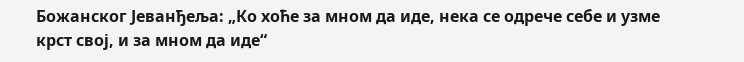Божанског Јеванђеља: „Ко хоће за мном да иде, нека се одрече себе и узме крст свој, и за мном да иде“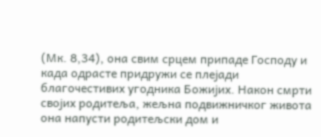(Мк. 8,34), она свим срцем припаде Господу и када одрасте придружи се плејади благочестивих угодника Божијих. Након смрти својих родитеља, жељна подвижничког живота она напусти родитељски дом и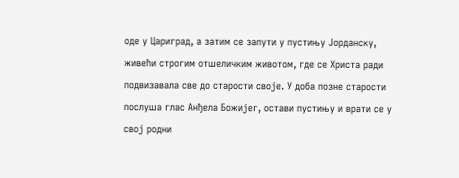оде у Цариград, а затим се запути у пустињу Јорданску, живећи строгим отшеличким животом, где се Христа ради подвизавала све до старости своје. У доба позне старости послуша глас Анђела Божијег, остави пустињу и врати се у свој родни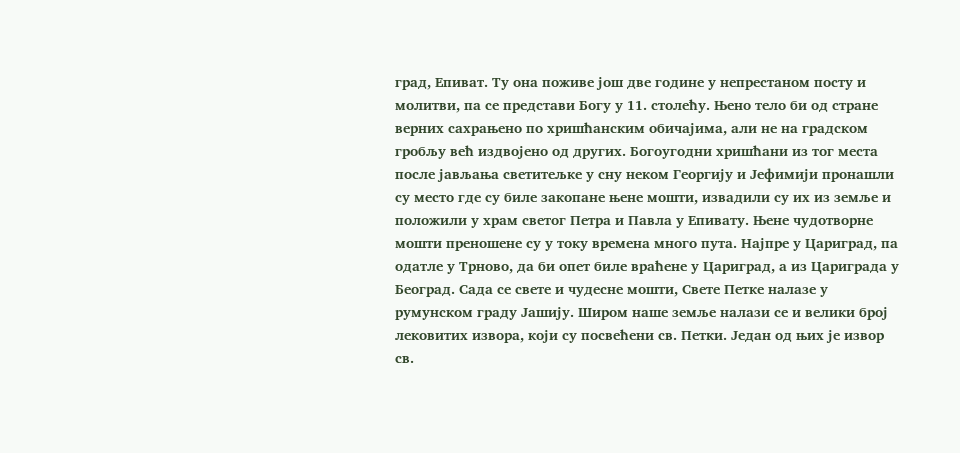град, Епиват. Ту она поживе још две године у непрестаном посту и молитви, па се представи Богу у 11. столећу. Њено тело би од стране верних сахрањено по хришћанским обичајима, али не на градском гробљу већ издвојено од других. Богоугодни хришћани из тог места после јављања светитељке у сну неком Георгију и Јефимији пронашли су место где су биле закопане њене мошти, извадили су их из земље и положили у храм светог Петра и Павла у Епивату. Њене чудотворне мошти преношене су у току времена много пута. Најпре у Цариград, па одатле у Трново, да би опет биле враћене у Цариград, а из Цариграда у Београд. Сада се свете и чудесне мошти, Свете Петке налазе у румунском граду Јашију. Широм наше земље налази се и велики број лековитих извора, који су посвећени св. Петки. Један од њих је извор св.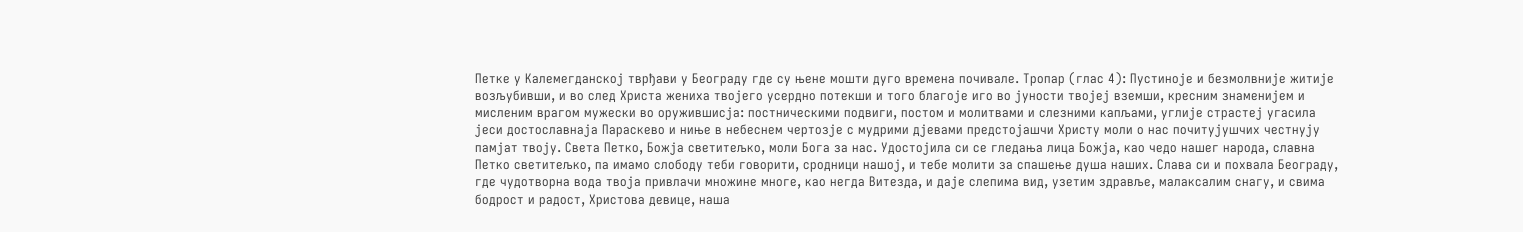Петке у Калемегданској тврђави у Београду где су њене мошти дуго времена почивале. Тропар (глас 4): Пустиноје и безмолвније житије возљубивши, и во след Христа жениха твојего усердно потекши и того благоје иго во јуности твојеј вземши, кресним знаменијем и мисленим врагом мужески во оружившисја: постническими подвиги, постом и молитвами и слезними капљами, углије страстеј угасила јеси достославнаја Параскево и ниње в небеснем чертозје с мудрими дјевами предстојашчи Христу моли о нас почитујушчих честнују памјат твоју. Света Петко, Божја светитељко, моли Бога за нас. Удостојила си се гледања лица Божја, као чедо нашег народа, славна Петко светитељко, па имамо слободу теби говорити, сродници нашој, и тебе молити за спашење душа наших. Слава си и похвала Београду, где чудотворна вода твоја привлачи множине многе, као негда Витезда, и даје слепима вид, узетим здравље, малаксалим снагу, и свима бодрост и радост, Христова девице, наша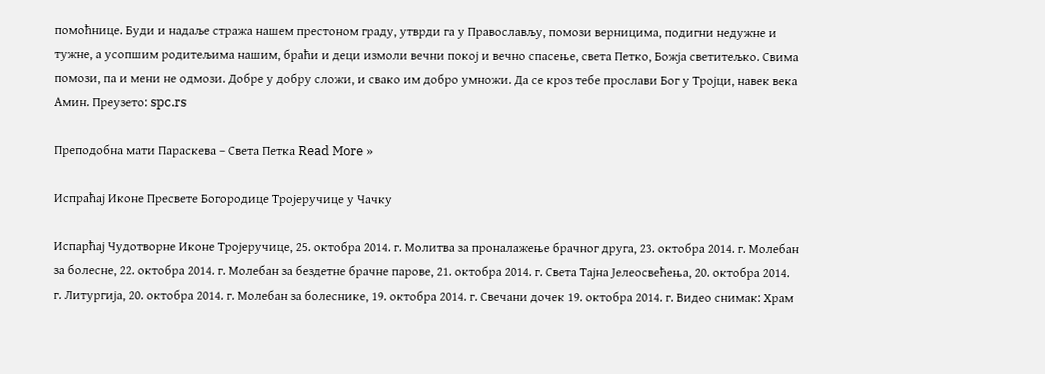помоћнице. Буди и надаље стража нашем престоном граду, утврди га у Православљу, помози верницима, подигни недужне и тужне, а усопшим родитељима нашим, браћи и деци измоли вечни покој и вечно спасење, света Петко, Божја светитељко. Свима помози, па и мени не одмози. Добре у добру сложи, и свако им добро умножи. Да се кроз тебе прослави Бог у Тројци, навек века Амин. Преузето: spc.rs

Преподобна мати Параскева – Света Петка Read More »

Испраћај Иконе Пресвете Богородице Тројеручице у Чачку

Испарћај Чудотворне Иконе Тројеручице, 25. октобра 2014. г. Молитва за проналажење брачног друга, 23. октобра 2014. г. Молебан за болесне, 22. октобра 2014. г. Молебан за бездетне брачне парове, 21. октобра 2014. г. Света Тајна Јелеосвећења, 20. октобра 2014. г. Литургија, 20. октобра 2014. г. Молебан за болеснике, 19. октобра 2014. г. Свечани дочек 19. октобра 2014. г. Видео снимак: Храм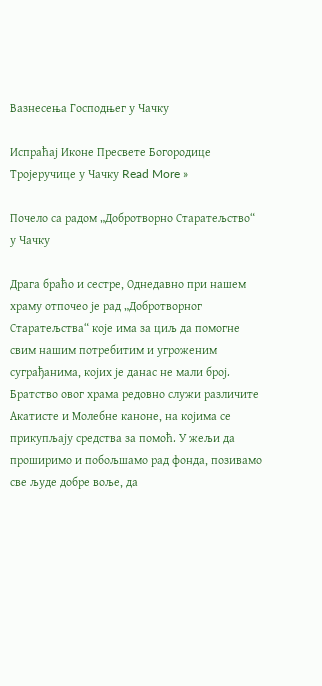Вазнесења Господњег у Чачку

Испраћај Иконе Пресвете Богородице Тројеручице у Чачку Read More »

Почело са радом „Добротворно Старатељство“ у Чачку

Драга браћо и сестре, Однедавно при нашем храму отпочео је рад „Добротворног Старатељства“ које има за циљ да помогне свим нашим потребитим и угроженим суграђанима, којих је данас не мали број. Братство овог храма редовно служи различите Акатисте и Молебне каноне, на којима се прикупљају средства за помоћ. У жељи да проширимо и побољшамо рад фонда, позивамо све људе добре воље, да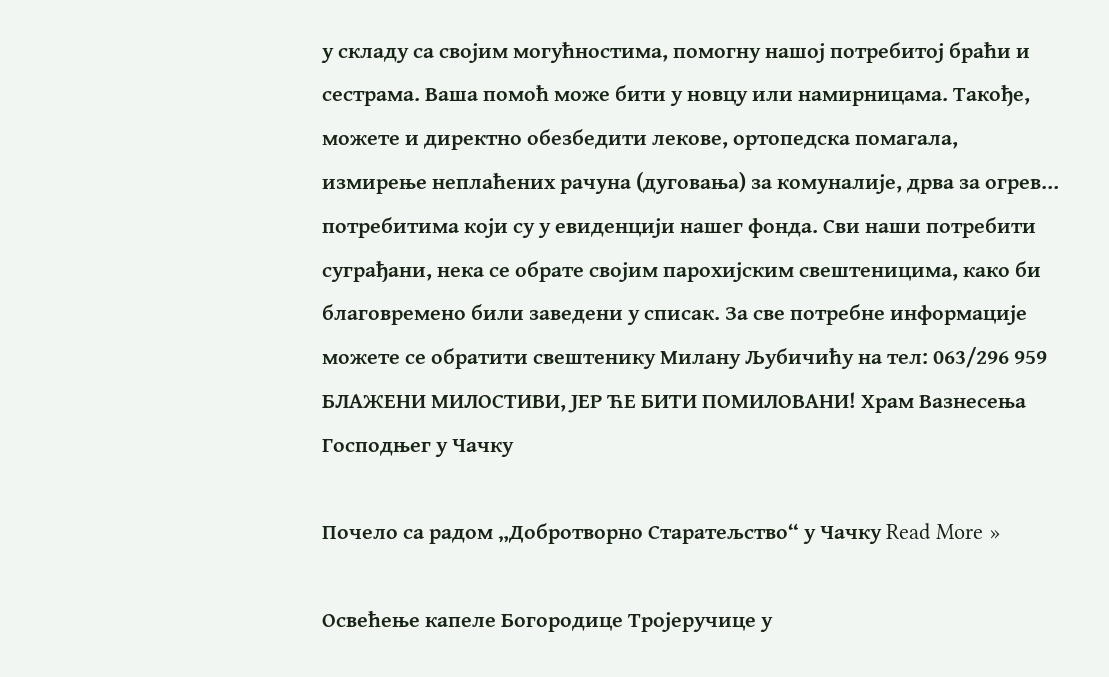у складу са својим могућностима, помогну нашој потребитој браћи и сестрама. Ваша помоћ може бити у новцу или намирницама. Такође, можете и директно обезбедити лекове, ортопедска помагала, измирење неплаћених рачуна (дуговања) за комуналије, дрва за огрев… потребитима који су у евиденцији нашег фонда. Сви наши потребити суграђани, нека се обрате својим парохијским свештеницима, како би благовремено били заведени у списак. За све потребне информације можете се обратити свештенику Милану Љубичићу на тел: 063/296 959 БЛАЖЕНИ МИЛОСТИВИ, ЈЕР ЋЕ БИТИ ПОМИЛОВАНИ! Храм Вазнесења Господњег у Чачку

Почело са радом „Добротворно Старатељство“ у Чачку Read More »

Освећење капеле Богородице Тројеручице у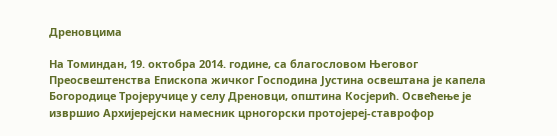Дреновцима

На Томиндан, 19. октобра 2014. године, са благословом Његовог Преосвештенства Епископа жичког Господина Јустина освештана је капела Богородице Тројеручице у селу Дреновци, општина Косјерић. Освећење је извршио Архијерејски намесник црногорски протојереј-ставрофор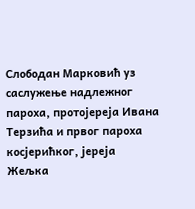Слободан Марковић уз саслужење надлежног пароха, протојереја Ивана Терзића и првог пароха косјерићког, јереја Жељка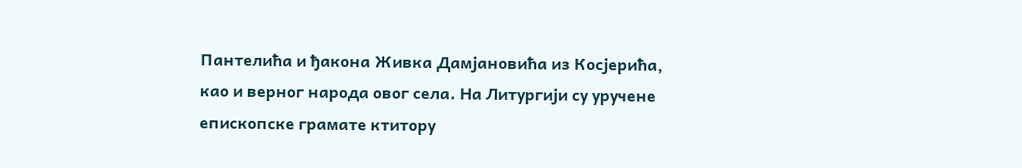Пантелића и ђакона Живка Дамјановића из Косјерића, као и верног народа овог села. На Литургији су уручене епископске грамате ктитору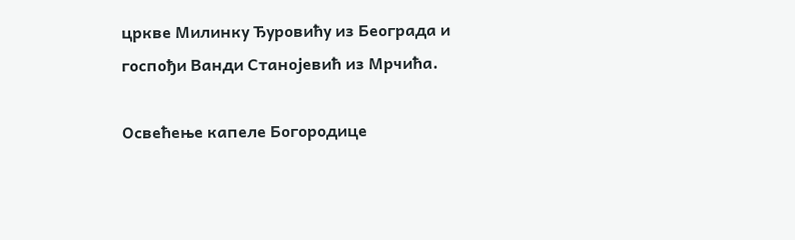цркве Милинку Ђуровићу из Београда и госпођи Ванди Станојевић из Мрчића.

Освећење капеле Богородице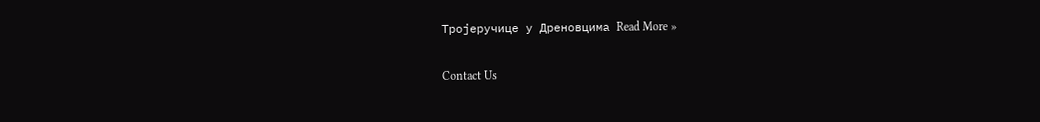Тројеручице у Дреновцима Read More »

Contact Us